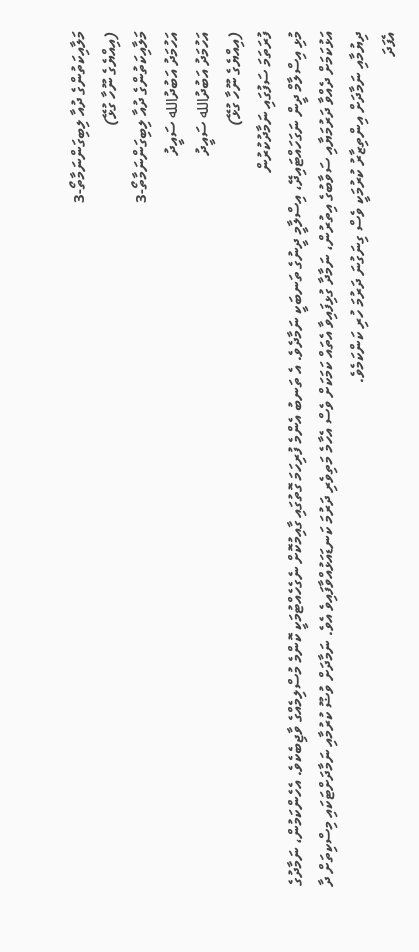މަލާއިކަތުންގެ ދުއާ ލިބިގަންނަމާތޯ-3
(އިއްޔެގެ ނޫހާ ގުޅޭ)
މަލާއިކަތުންގެ ދުއާ ލިބިގަންނަމާތޯ-3
އަހުމަދު އަބުދުالله ސައީދު
އަހުމަދު އަބުދުالله ސައީދު
(އިއްޔެގެ ނޫހާ ގުޅޭ)
ފުރަތަމަ ސަފުގައި ނަމާދުކުރުން
މުޅި އިސްލާމް ދީން ނަގަހައްޓައިދޭ، އިސްލާމީ ދީނުގެ ތަނބަކީ ނަމާދެވެ. އެ ތަނބު އެންމެ ފުރިހަމަ ގޮތުގައި ގާއިމުކޮށް ނެގެހެއްޓުމަކީ ކޮންމެ މުސްލިމެއްގެ ވާޖިބެކެވެ. އެހެންކަމުން، ނަމާދުގެ އަޅުކަމަށް ދެއްވާ ދަރުމަޔާއި ސަވާބުގެ އިތުރުން، ނަމާދާ ގުޅިފައިވާ އެތައް ކަމަކަށް ވެސް އެހާމެ މަތިވެރި ދަރުމަ ކަނޑައަޅުއްވާފައިވެ އެވެ. ނަމާދަށް ވުޟޫ ކުރުމާއި ނަމާދަށްޓަކައި މިސްކިތަށް ދާ ދިޔުމާއި ނަމާދަށް އިންތިޒާރު ކުރުމަކީ ވެސް ގިނަގުނަ ދަރުމަ ހުރި ކަންކަމެވެ.
އެފަދަ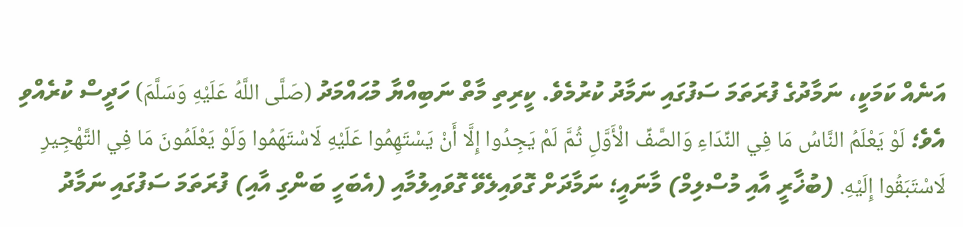އަނެއް ކަމަކީ، ނަމާދުގެ ފުރަތަމަ ސަފުގައި ނަމާދު ކުރުމެވެ. ކީރިތި މާތް ނަބިއްޔާ މުޙައްމަދު (صَلَّى اللَّهُ عَلَيْهِ وَسَلَّمَ) ހަދީސް ކުރެއްވި އެވެ؛ لَوْ يَعْلَمُ النَّاسُ مَا فِي النِّدَاءِ وَالصَّفِّ الْأَوَّلِ ثُمَّ لَمْ يَجِدُوا إِلَّا أَنْ يَسْتَهِمُوا عَلَيْهِ لَاسْتَهَمُوا وَلَوْ يَعْلَمُونَ مَا فِي التَّهْجِيرِ لَاسْتَبَقُوا إِلَيْهِ. (ބުޚާރީ އާއި މުސްލިމް) މާނައީ؛ ނަމާދަށް ގޮވައިލެވޭ ގޮވައިލުމާއި (އެބަހީ ބަންގި އާއި) ފުރަތަމަ ސަފުގައި ނަމާދު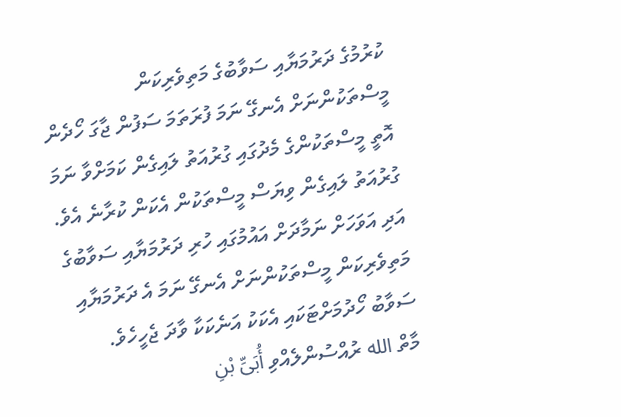ކުރުމުގެ ދަރުމަޔާއި ސަވާބުގެ މަތިވެރިކަން މީސްތަކުންނަށް އެނގޭ ނަމަ ފުރަތަމަ ސަފުން ޖާގަ ހޯދެން އޮތީ މީސްތަކުންގެ މެދުގައި ގުރުއަތު ލައިގެން ކަމަށްވާ ނަމަ ގުރުއަތު ލައިގެން ވިޔަސް މީސްތަކުން އެކަން ކުރާނެ އެވެ. އަދި އަވަހަށް ނަމާދަށް އައުމުގައި ހުރި ދަރުމަޔާއި ސަވާބުގެ މަތިވެރިކަން މީސްތަކުންނަށް އެނގޭ ނަމަ އެ ދަރުމަޔާއި ސަވާބު ހޯދުމަށްޓަކައި އެކަކު އަނެކަކާ ވާދަ ޖެހީހެވެ.
މާތް الله ރުއްސުންލެއްވި أُبَىِّ بْنِ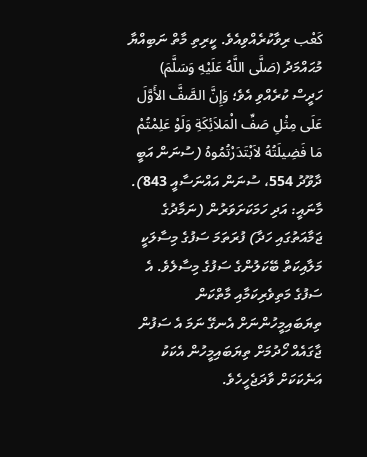كَعْب ރިވާކުރެއްވިއެވެ. ކީރިތި މާތް ނަބިއްޔާ މުޙައްމަދު (صَلَّى اللَّهُ عَلَيْهِ وَسَلَّمَ) ހަދީސް ކުރެއްވި އެވެ؛ وَإِنَّ الصَّفَّ الأَوَّلَ عَلَى مِثْلِ صَفِّ الْمَلاَئِكَةِ وَلَوْ عَلِمْتُمْ مَا فَضِيلَتُهُ لاَبْتَدَرْتُمُوهُ (ސުނަން އަބީ ދާވޫދު 554، ސުނަން އައްނަސާއީ 843). މާނައީ: އަދި ހަމަކަށަވަރުން (ނަމާދުގެ ޖަމާއަތުގައި ހަދާ) ފުރަތަމަ ސަފުގެ މިސާލަކީ މަލާއިކަތް ބޭކަލުންގެ ސަފުގެ މިސާލެވެ. އެ ސަފުގެ މަތިވެރިކަމާއި މާތްކަން ތިޔަބައިމީހުންނަށް އެނގޭ ނަމަ އެ ސަފުން ޖާގައެއް ހޯދުމަށް ތިޔަބައިމީހުން އެކަކު އަނެކަކަށް ވާދަޖެހީހެވެ.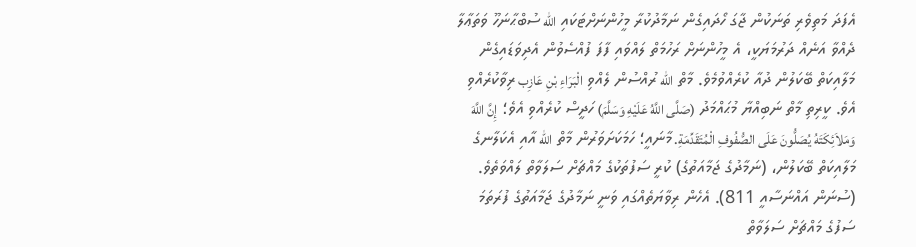އެފަދަ މަތިވެރި ތަނަކުން ޖާގަ ހޯދައިގެން ނަމާދުކުރާ މީހުންނަށްޓަކައި الله ސުބްޙާނަހޫ ވަތަޢާލާ ދެއްވާ އަނެއް ދަރުމަޔަކީ، އެ މީހުންނަށް ރަހުމަތް ލައްވައި ފާފަ ފުއްސެވުން އެދިވަޑައިގެން މަލާއިކަތް ބޭކަލުން ދުއާ ކުރެއްވުމެވެ. މާތް الله ރުއްސުން ލެއްވި الْبَرَاءِ بْنِ عَازِب ރިވާކުރެއްވި އެވެ. ކީރިތި މާތް ނަބިއްޔާ މުޙައްމަދު (صَلَّى اللَّهُ عَلَيْهِ وَسَلَّمَ) ހަދީސް ކުރެއްވި އެވެ؛ إِنَّ اللَّهَ وَمَلاَئِكَتَهُ يُصَلُّونَ عَلَى الصُّفُوفِ الْمُتَقَدِّمَةِ. މާނައީ؛ ހަމަކަށަވަރުން މާތް الله އާއި އެކަލާނގެ މަލާއިކަތް ބޭކަލުން، (ނަމާދުގެ ޖަމާއަތުގެ) ކުރީ ސަފުތަކުގެ މައްޗަށް ސަލަވާތް ލައްވަތެވެ. (ސުނަން އައްނަސާއީ 811). އެހެން ރިވާޔަތެއްގައި ވަނީ ނަމާދުގެ ޖަމާއަތުގެ ފުރަތަމަ ސަފުގެ މައްޗަށް ސަލަވާތް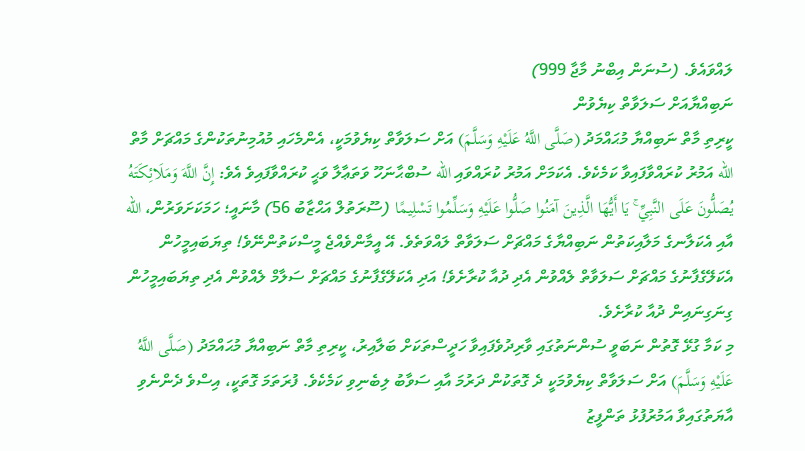ލައްވައެވެ. (ސުނަން އިބްނު މާޖާ 999)
ނަބިއްޔާއަށް ސަލަވާތް ކިޔެވުން
ކީރިތި މާތް ނަބިއްޔާ މުޙައްމަދު (صَلَّى اللَّهُ عَلَيْهِ وَسَلَّمَ) އަށް ސަލަވާތް ކިޔެވުމަކީ، އެންމެހައި މުއުމިނުތަކުންގެ މައްޗަށް މާތް الله އަމުރު ކުރައްވާފައިވާ ކަމެކެވެ. އެކަމަށް އަމުރު ކުރައްވައި الله ސުބްޙާނަހޫ ވަތަޢާލާ ވަޙީ ކުރައްވާފައިވެ އެވެ: إِنَّ اللَّهَ وَمَلَائِكَتَهُ يُصَلُّونَ عَلَى النَّبِيِّ ۚ يَا أَيُّهَا الَّذِينَ آمَنُوا صَلُّوا عَلَيْهِ وَسَلِّمُوا تَسْلِيمًا (ސޫރަތުލް އަޙްޒާބު 56) މާނައީ؛ ހަމަކަށަވަރުން، الله އާއި އެކަލާނގެ މަލާއިކަތުން ނަބިއްޔާގެ މައްޗަށް ސަލަވާތް ލައްވަތެވެ. އޭ އީމާންވެއްޖެ މީސްކަތުންނޭވެ! ތިޔަބައިމީހުން އެކަލޭގެފާނުގެ މައްޗަށް ސަލަވާތް ލެއްވުން އެދި ދުއާ ކުރާށެވެ! އަދި އެކަލޭގެފާނުގެ މައްޗަށް ސަލާމް ލެއްވުން އެދި ތިޔަބައިމީހުން ގިނަގިނައިން ދުއާ ކުރާށެވެ.
މި ކަމާ ގުޅޭ ގޮތުން ނަބަވީ ސުންނަތުގައި ވާރިދުވެފައިވާ ހަދީސްތަކަށް ބަލާއިރު، ކީރިތި މާތް ނަބިއްޔާ މުޙައްމަދު (صَلَّى اللَّهُ عَلَيْهِ وَسَلَّمَ) އަށް ސަލަވާތް ކިޔެވުމަކީ ދެ ގޮތަކުން ދަރުމަ އާއި ސަވާބު ލިބެނިވި ކަމެކެވެ. ފުރަތަމަ ގޮތަކީ، އިސްވެ ދެންނެވި އާޔަތުގައިވާ އަމުރުފުޅު ތަންފީޒު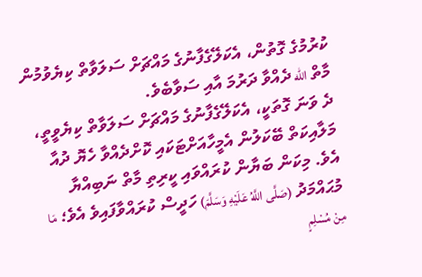ކުރުމުގެ ގޮތުން، އެކަލޭގެފާނުގެ މައްޗަށް ސަލަވާތް ކިޔެވުމުން މާތް الله ދެއްވާ ދަރުމަ އާއި ސަވާބެވެ.
ދެ ވަނަ ގޮތަކީ، އެކަލޭގެފާނުގެ މައްޗަށް ސަލަވާތް ކިޔެވީތީ، މަލާއިކަތް ބޭކަލުން އެމީހާއަށްޓަކައި ކޮށްދެއްވާ ހެޔޮ ދުއާ އެވެ. މިކަން ބަޔާން ކުރައްވައި ކީރިތި މާތް ނަބިއްޔާ މުޙައްމަދު (صَلَّى اللَّهُ عَلَيْهِ وَسَلَّمَ) ހަދީސް ކުރައްވާފައިވެ އެވެ؛ مَا مِنْ مُسْلِمٍ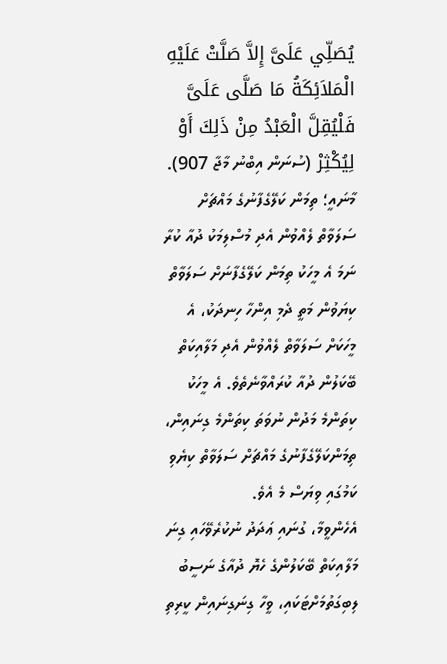يُصَلِّي عَلَىَّ إِلاَّ صَلَّتْ عَلَيْهِ الْمَلاَئِكَةُ مَا صَلَّى عَلَىَّ فَلْيُقِلَّ الْعَبْدُ مِنْ ذَلِكَ أَوْ لِيُكْثِرْ (ސުނަން އިބްނު މާޖާ 907). މާނައީ؛ ތިމަން ކަލޭގެފާނުގެ މައްޗަށް ސަލަވާތް ލެއްވުން އެދި މުސްލިމަކު ދުއާ ކުރާ ނަމަ އެ މީހަކު ތިމަން ކަލޭގެފާނަށް ސަލަވާތް ކިޔަވުން މަތީ ދެމި އިންހާ ހިނދަކު، އެ މީހަކަށް ސަލަވާތް ލެއްވުން އެދި މަލާއިކަތް ބޭކަލުން ދުއާ ކުރައްވާނެތެވެ. އެ މީހަކު ކިތަންމެ މަދުން ނުވަތަ ކިތަންމެ ގިނައިން، ތިމަންކަލޭގެފާނުގެ މައްޗަށް ސަލަވާތް ކިޔެވި ކަމުގައި ވިޔަސް މެ އެވެ.
އެހެންވީމާ، ގުނައި ޢަދަދު ނުކުރެވޭހައި ގިނަ މަލާއިކަތް ބޭކަލުންގެ ހެޔޮ ދުއާގެ ނަސީބު ލިބިގަތުމަށްޓަކައި، ވީހާ ގިނަގިނައިން ކީރިތި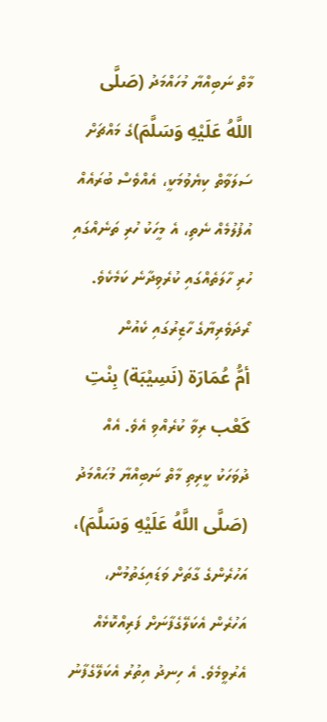މާތް ނަބިއްޔާ މުހައްމަދު (صَلَّى اللَّهُ عَلَيْهِ وَسَلَّمَ)ގެ މައްޗަށް ސަލަވާތް ކިޔެވުމަކީ، އެއްވެސް ބުރައެއް އުފުލުމެއް ނެތި، އެ މީހަކު ހުރި ތަނެއްގައި ހުރި ހާލަތެއްގައި ކުރެވިދާނެ ކަމެކެވެ.
ރޯދަވެރިޔާގެ ހާޒިރުގައި ކެއުން
أمُّ عُمَارَة (نَسِيْبَة) بِنْتِ كَعْب ރިވާ ކުރެއްވި އެވެ. އެއް ދުވަހަކު ކީރިތި މާތް ނަބިއްޔާ މުޙައްމަދު (صَلَّى اللَّهُ عَلَيْهِ وَسَلَّمَ)، އަހުރެންގެ ގާތަށް ވަޑައިގަތުމުން، އަހުރެން އެކަލޭގެފާނަށް ފަރިއްކޮޅެއް އެރުވީމެވެ. އެ ހިނދު އިތުރު އެކަލޭގެފާނު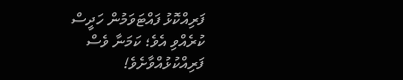ފަރިއްކޮޅު ފައްޓަވަމުން ހަދީސް ކުރެއްވި އެވެ؛ ކަމަނާ ވެސް ފަރިއްކުޅުއްވާށެވެ!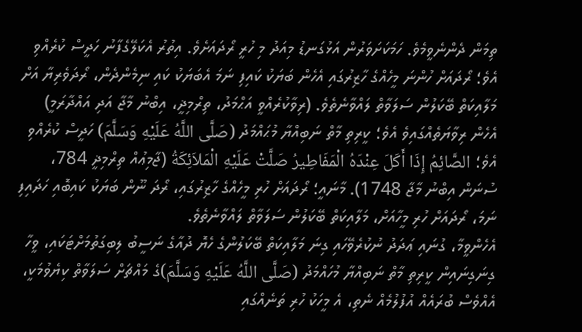ތިމަން ދެންނެވީމެވެ. ހަމަކަށަވަރުން އަޅުގަނޑު މިއަދު މި ހުރީ ރޯދައަށެވެ. އިތުރު އެކަލޭގެފާނު ހަދީސް ކުރެއްވި އެވެ؛ ރޯދައަށް ހުންނަ މީހެއްގެ ހާޒިރުގައި އެހެން ބަޔަކު ކައިފި ނަމަ އެބަޔަކު ކައި ނިމެންދެން، ރޯދަވެރިޔާ އަށް މަލާއިކަތް ބޭކަލުން ސަލަވާތް ލައްވާނެތެވެ. (ރިވާކުރެއްވީ އަޙްމަދު، ތިރްމިޛީ، އިބްނު މާޖާ އަދި އައްދާރަމީ)
އެހެން ރިވާޔަތެއްގައިވެ އެވެ؛ ކީރިތި މާތް ނަބިއްޔާ މުޙައްމަދު (صَلَّى اللَّهُ عَلَيْهِ وَسَلَّمَ) ހަދީސް ކުރެއްވި އެވެ؛ الصَّائِمُ إِذَا أَكَلَ عِنْدَهُ الْمَفَاطِيرُ صَلَّتْ عَلَيْهِ الْمَلاَئِكَةُ (ޖާމިޢުއް ތިރްމިޛީ 784، ސުނަން އިބްނު މާޖާ 1748). މާނައީ؛ ރޯދައަށް ހުރި މީހެއްގެ ހާޒިރުގައި، ރޯދަ ނޫން ބަޔަކު ކައިބޮއި ހަދައިފި ނަމަ، ރޯދައަށް ހުރި މީހާއަށް، މަލާއިކަތް ބޭކަލުން ސަލަވާތް ލައްވާނެތެވެ.
އެހެންވީމާ، ގުނައި ޢަދަދު ނުކުރެވޭހައި ގިނަ މަލާއިކަތް ބޭކަލުންގެ ހެޔޮ ދުއާގެ ނަސީބު ލިބިގަތުމަށްޓަކައި، ވީހާ ގިނަގިނައިން ކީރިތި މާތް ނަބިއްޔާ މުހައްމަދު (صَلَّى اللَّهُ عَلَيْهِ وَسَلَّمَ)ގެ މައްޗަށް ސަލަވާތް ކިޔެވުމަކީ، އެއްވެސް ބުރައެއް އުފުލުމެއް ނެތި، އެ މީހަކު ހުރި ތަނެއްގައި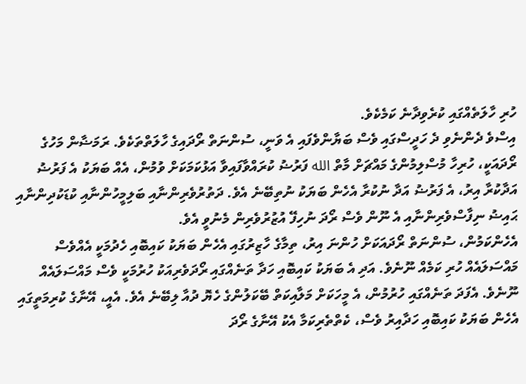ހުރި ހާލަތެއްގައި ކުރެވިދާނެ ކަމެކެވެ.
އިސްވެ ދެންނެވި ދެ ހަދީސްގައި ވެސް ބަޔާންވެފައި އެ ވަނީ، ސުންނަތް ރޯދައިގެ ހާލަތްތަކެވެ. ރަމަޟާން މަހުގެ ރޯދައަކީ، ހުރިހާ މުސްލިމުންގެ މައްޗަށް މާތް الله ފަރުޟު ކުރައްވާފައިވާ އަޅުކަމަކަށް ވުމުން، އެއް ބަޔަކު އެ ފަރުޟު އަދާކުރާ އިރު، އެ ފަރުޟު އަދާ ނުކުރާ އެހެން ބަޔަކު ނުތިބޭނެ އެވެ. ދަތުރުވެރިންނާއި ބަލިމީހުންނާއި ކުޑަކުދިންނާއި ޙައިޟު ނިފާސްވެރިންނާއި އެ ނޫން ވެސް ރޯދަ ނުހިފޭ އުޒުރުވެރިން މެނުވީ އެވެ.
އެހެންކަމުން، ސުންނަތް ރޯދައަކަށް ހުންނަ އިރު، ތިމާގެ ހާޒިރުގައި އެހެން ބަޔަކު ކައިބޮއި ހެދުމަކީ އެއްވެސް މައްސަލައެއް ހުރި ކަމެއް ނޫނެވެ. އަދި އެ ބަޔަކު ކައިބޮއި ހަދާ ތަނެއްގައި ރޯދަވެރިއަކު ހުރުމަކީ ވެސް މައްސަލައެއް ނޫނެވެ. އެފަދަ ތަނެއްގައި ހުރުމުން، އެ މީހަކަށް މަލާއިކަތް ބޭކަލުންގެ ހެޔޮ ދުއާ ލިބޭނެ އެވެ. އެއީ، އޭނާގެ ކުރިމަތީގައި އެހެން ބަޔަކު ކައިބޮއި ހަދާއިރު ވެސް، ކެތްތެރިކަމާ އެކު އޭނާގެ ރޯދަ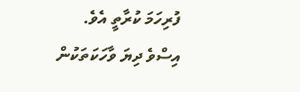ފުރިހަމަ ކުރާތީ އެވެ.
އިސްވެ ދިޔަ ވާހަކަތަކުން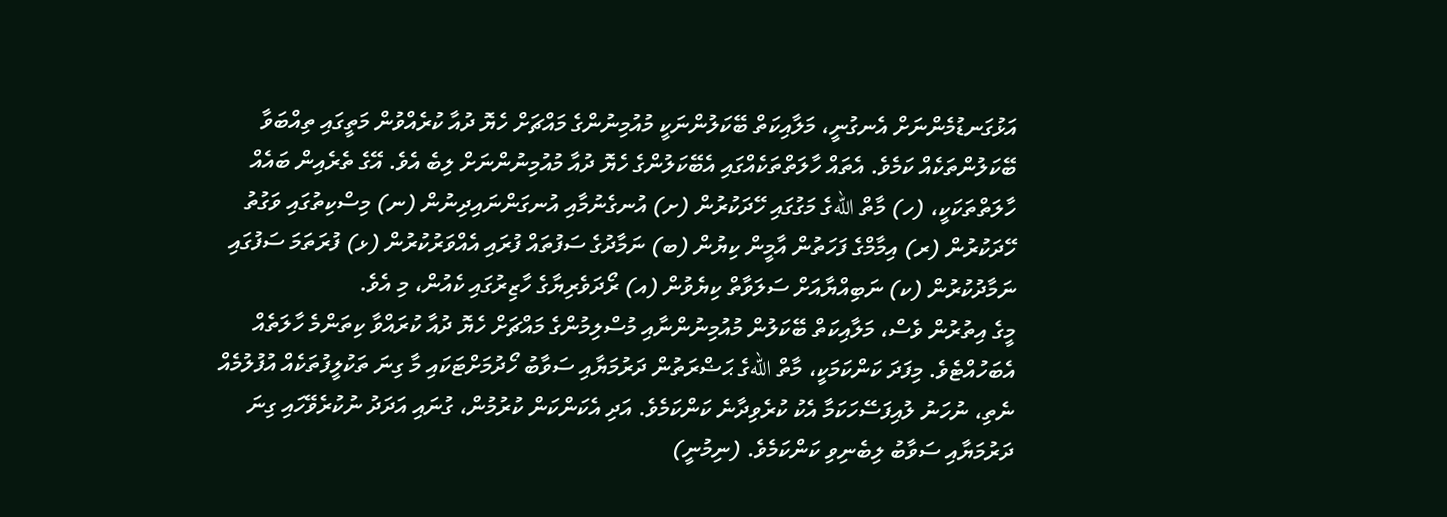އަޅުގަނޑުމެންނަށް އެނގުނީ، މަލާއިކަތް ބޭކަލުންނަކީ މުއުމިނުންގެ މައްޗަށް ހެޔޮ ދުއާ ކުރެއްވުން މަތީގައި ތިއްބަވާ ބޭކަލުންތަކެއް ކަމެވެ. އެތައް ހާލަތްތަކެއްގައި އެބޭކަލުންގެ ހެޔޮ ދުއާ މުއުމިނުންނަށް ލިބެ އެވެ. އޭގެ ތެރެއިން ބައެއް ހާލަތްތަކަކީ، (ހ) މާތް اللهގެ މަގުގައި ހޭދަކުރުން (ށ) އުނގެނުމާއި އުނގަންނައިދިނުން (ނ) މިސްކިތުގައި ވަގުތު ހޭދަކުރުން (ރ) އިމާމްގެ ފަހަތުން އާމީން ކިޔުން (ބ) ނަމާދުގެ ސަފުތައް ފުރައި އެއްވަރުކުރުން (ޅ) ފުރަތަމަ ސަފުގައި ނަމާދުކުރުން (ކ) ނަބިއްޔާއަށް ސަލަވާތް ކިޔެވުން (އ) ރޯދަވެރިޔާގެ ހާޒިރުގައި ކެއުން، މި އެވެ.
މީގެ އިތުރުން ވެސް، މަލާއިކަތް ބޭކަލުން މުއުމިނުންނާއި މުސްލިމުންގެ މައްޗަށް ހެޔޮ ދުއާ ކުރައްވާ ކިތަންމެ ހާލަތެއް އެބަހުއްޓެވެ. މިފަދަ ކަންކަމަކީ، މާތް اللهގެ ޙަޟްރަތުން ދަރުމަޔާއި ސަވާބު ހޯދުމަށްޓަކައި މާ ގިނަ ތަކުލީފުތަކެއް އުފުލުމެއް ނެތި، ނުހަނު ލުއިފަސޭހަކަމާ އެކު ކުރެވިދާނެ ކަންކަމެވެ. އަދި އެކަންކަން ކުރުމުން، ގުނައި އަދަދު ނުކުރެވޭހައި ގިނަ ދަރުމަޔާއި ސަވާބު ލިބެނިވި ކަންކަމެވެ. (ނިމުނީ)